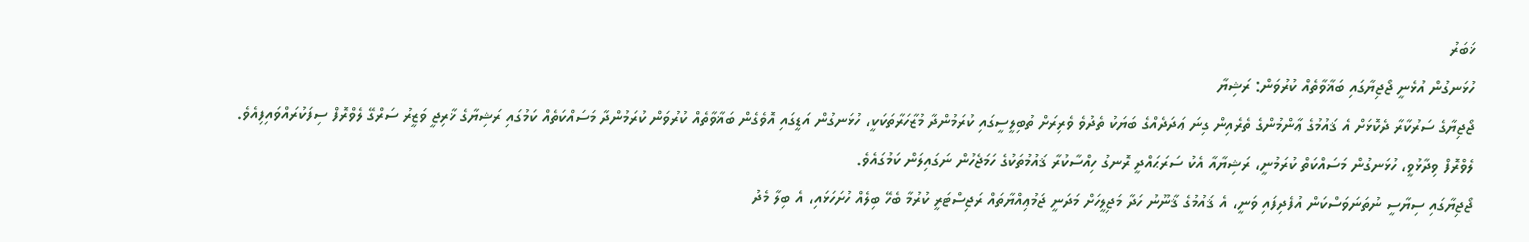ޚަބަރު
ހުޅަނގުން އުޅެނީ ޖޯޖިޔާގައި ބަޣާވާތެއް ކުރުވަން: ރަޝިޔާ
ޖޯޖިޔާގެ ސަރުކާރާ ދެކޮޅަށް އެ ޤައުމުގެ ޢާންމުންގެ ތެރެއިން ގިނަ ޢަދަދެއްގެ ބަޔަކު ތެދުވެ ވެރިރަށް ތުބިލީސީގައި ކުރަމުންދާ މުޒާހަރާތަކަކީ، ހުޅަނގުން އަޑީގައި އޮވެގެން ބަޣާވާތެއް ކުރުވަން ކުރަމުންދާ މަސައްކަތެއް ކަމުގައި ރަޝިޔާގެ ޚާރިޖީ ވަޒީރު ސަރްގޭ ލެވްރޮފް ސިފަކުރައްވައިފިއެވެ. ލެވްރޮފް ވިދާޅުވީ، ހުޅަނގުން މަސައްކަތް ކުރަމުނީ، ރަޝިޔާއާ އެކު ސަރަޙައްދީ ރޮނގު ހިއްސާކުރާ ޤައުމުތަކުގެ ހަމަޖެހުން ނަގައިލަން ކަމުގައެވެ.
ޖޯޖިޔާގައި ސިޔާސީ ނުތަނަވަސްކަން އުފެދިފައި ވަނީ، އެ ޤައުމުގެ ޤާނޫނު ހަދާ މަޖިލީހަށް މަދަނީ ޖަމުޢިއްޔާތައް ރަޖިސްޓަރީ ކުރުމާ ބެހޭ ބިލެއް ހުށަހަޅައި، އެ ބިލާ މެދު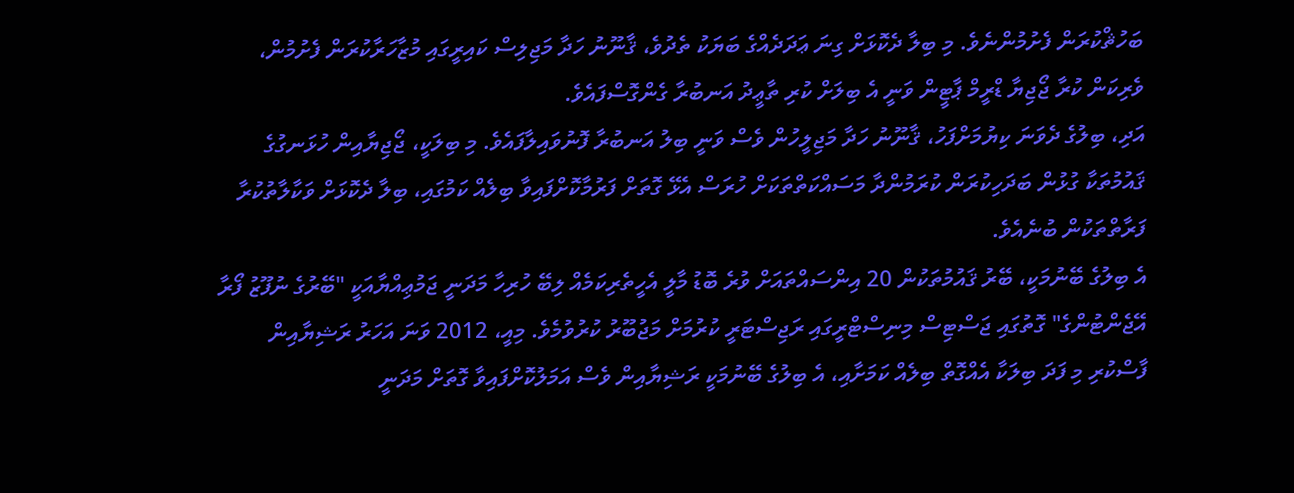ބަހުޘްކުރަން ފެށުމުންނެވެ. މި ބިލާ ދެކޮޅަށް ގިނަ ޢަދަދެއްގެ ބަޔަކު ތެދުވެ، ޤާނޫނު ހަދާ މަޖިލިސް ކައިރީގައި މުޒާހަރާކުރަން ފެށުމުން، ވެރިކަން ކުރާ ޖޯޖިޔާ ޑްރީމް ޕާޓީން ވަނީ އެ ބިލަށް ކުރި ތާޢީދު އަނބުރާ ގެންގޮސްފައެވެ.
އަދި، ބިލުގެ ދެވަނަ ކިޔުމަށްފަހު، ޤާނޫނު ހަދާ މަޖިލީހުން ވެސް ވަނީ ބިލު އަނބުރާ ފޮނުވައިލާފައެވެ. މި ބިލަކީ، ޖޯޖިޔާއިން ހުޅަނގުގެ ޤައުމުތަކާ ގުޅުން ބަދަހިކުރަން ކުރަމުންދާ މަސައްކަތްތަކަށް ހުރަސް އެޅޭ ގޮތަށް ފަރުމާކޮށްފައިވާ ބިލެއް ކަމުގައި، ބިލާ ދެކޮޅަށް ވަކާލާތުކުރާ ފަރާތްތަކުން ބުނެއެވެ.
އެ ބިލުގެ ބޭނުމަކީ، ބޭރު ޤައުމުތަކުން 20 އިންސައްތައަށް ވުރެ ބޮޑު މާލީ އެހީތެރިކަމެއް ލިބޭ ހުރިހާ މަދަނީ ޖަމުޢިއްޔާއަކީ "ބޭރުގެ ނުފޫޒު ފޯރާ އޭޖެންޓުންގެ" ގޮތުގައި ޖަސްޓިސް މިނިސްޓްރީގައި ރަޖިސްޓަރީ ކުރުމަށް މަޖުބޫރު ކުރުވުމެވެ. މިއީ، 2012 ވަނަ އަހަރު ރަޝިޔާއިން ފާސްކުރި މި ފަދަ ބިލަކާ އެއްގޮތް ބިލެއް ކަމަށާއި، އެ ބިލުގެ ބޭނުމަކީ ރަޝިޔާއިން ވެސް އަމަލުކޮށްފައިވާ ގޮތަށް މަދަނީ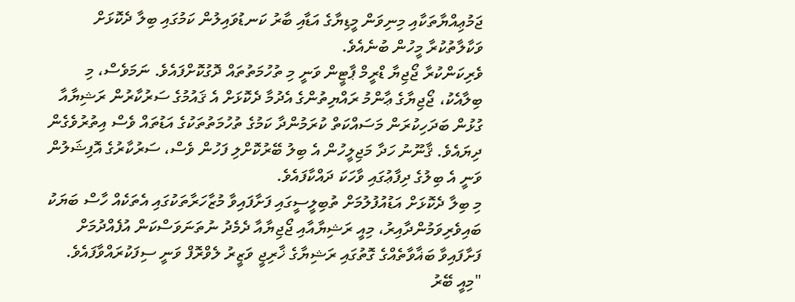ޖަމުޢިއްޔާތަކާއި މިނިވަން މީޑިޔާގެ އަޑާއި ބާރު ކަނޑުވައިލުން ކަމުގައި ބިލާ ދެކޮޅަށް ވަކާލާތުކުރާ މީހުން ބުނެއެވެ.
ވެރިކަންކުރާ ޖޯޖިޔާ ޑްރީމް ޕާޓީން ވަނީ މި ތުހުމަތުތައް ދޮގުކޮށްފައެވެ. ނަމަވެސް، މި ބިލާއެކު، ޖޯޖިޔާގެ ޢާންމު ރައްޔިތުންގެ އެދުމާ ދެކޮޅަށް އެ ޤައުމުގެ ސަރުކާރުން ރަޝިޔާއާ ގުޅުން ބަދަހިކުރަން މަސައްކަތް ކުރަމުންދާ ކަމުގެ ތުހުމަތުތަކުގެ އަޑުތައް ވެސް އިތުރުވެގެން ދިޔައެވެ. ޤާނޫނު ހަދާ މަޖިލީހުން އެ ބިލު ބޭރުކޮށްލި ފަހުން ވެސް، ސަރުކާރުގެ އޮފިޝަލުން ވަނީ އެ ބިލުގެ ދިފާޢުގައި ވާހަކަ ދައްކާފައެވެ.
މި ބިލާ ދެކޮޅަށް އަޑުއުފުލުމަށް ތުބިލީސީގައި ފަށާފައިވާ މުޒާހަރާތަކުގައި އެތަކެއް ހާސް ބަޔަކު ބައިވެރިވަމުންދާއިރު، މިއީ ރަޝިޔާއާއި ޖޯޖިޔާއާ ދެމެދު ނުތަނަވަސްކަން އުފެއްދުމަށް ފަށާފައިވާ ބަޣާވާތެއްގެ ގޮތުގައި ރަޝިޔާގެ ޚާރިޖީ ވަޒީރު ލެވްރޮފް ވަނީ ސިފަކުރައްވާފައެވެ. "މިއީ ބޭރު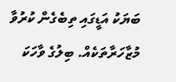ބަޔަކު އަޑީގައި ތިބެގެން ކުރުވާ މުޒާހަރާތަކެއް. ބިލުގެ ވާހަކަ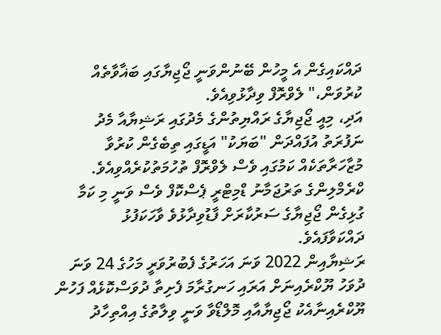ދައްކައިގެން އެ މީހުން ބޭނުންވަނީ ޖޯޖިޔާގައި ބަޣާވާތެއް ކުރުވަން،" ލެވްރޮފް ވިދާޅުވިއެވެ.
އަދި، މިއީ ޖޯޖިޔާގެ ރައްޔިތުންގެ މެދުގައި ރަޝިޔާއާ މެދު ނަފުރަތު އުފައްދަން "ބަޔަކު" އަޑީގައި ތިބެގެން ކުރުވާ މުޒާހަރާތަކެއް ކަމުގައި ވެސް ލެވްރޮފް ތުހުމަތުކުރެއްވިއެވެ. ކްރެމްލިންގެ ތަރުޖަމާނު ޑްމިޓްރީ ޕެސްކޮފް ވެސް ވަނީ މި ކަމާ ގުޅިގެން ޖޯޖިޔާގެ ސަރުކާރަށް ފާޑުވިދާޅުވެ ވާހަކަފުޅު ދައްކަވާފައެވެ.
ރަޝިޔާއިން 2022 ވަނަ އަހަރުގެ ފެބުރުވަރީ މަހުގެ 24 ވަނަ ދުވަހު ޔޫކްރެއިނަށް އަރައި ހަނގުރާމަ ފެށިތާ ދުވަސްކޮޅެއް ފަހުން ޔޫކްރެއިނާއެކު ޖޯޖިޔާއާއި މޮލްޑޯވާ ވަނީ ވިލާތުގެ އިއްތިހާދު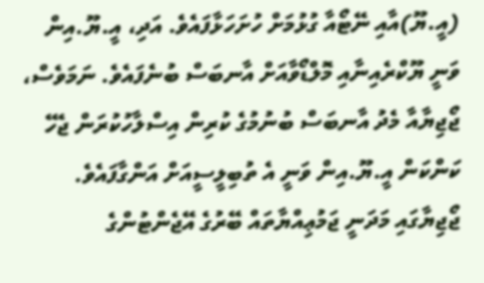(އީ.ޔޫ)އާއި ނޭޓޯއާ ގުޅުމަށް ހުށަހަޅާފައެވެ. އަދި، އީ.ޔޫ.އިން ވަނީ ޔޫކްރެއިނާއި މޮލްޑޯވާއަށް އާނބަސް ބުނެފައެވެ. ނަމަވެސް، ޖޯޖިޔާއާ މެދު އާނބަސް ބުނުމުގެ ކުރިން އިސްލާހުކުރަން ޖެހޭ ކަންކަން އީ.ޔޫ.އިން ވަނީ އެ ތުބިލީސީއަށް އަންގާފައެވެ.
ޖޯޖިޔާގައި މަދަނީ ޖަމުޢިއްޔާތައް ބޭރުގެ އޭޖެންޓުންގެ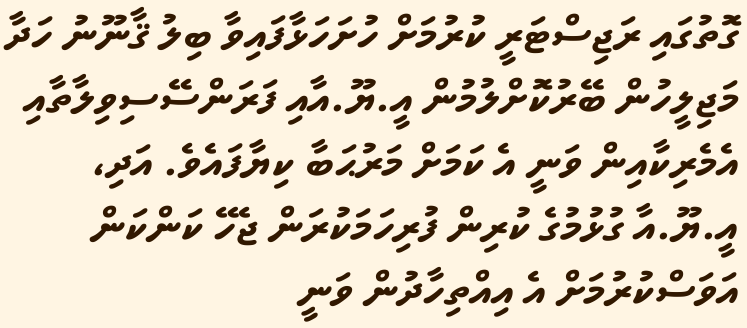ގޮތުގައި ރަޖިސްޓަރީ ކުރުމަށް ހުށަހަޅާފައިވާ ބިލު ޤާނޫނު ހަދާ މަޖިލީހުން ބޭރުކޮށްލުމުން އީ.ޔޫ.އާއި ފަރަންސޭސިވިލާތާއި އެމެރިކާއިން ވަނީ އެ ކަމަށް މަރުޙަބާ ކިޔާފައެވެ. އަދި، އީ.ޔޫ.އާ ގުޅުމުގެ ކުރިން ފުރިހަމަކުރަން ޖެހޭ ކަންކަން އަވަސްކުރުމަށް އެ އިއްތިހާދުން ވަނީ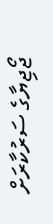ޖޯޖިޔާގެ ސަރުކާރަށް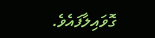ގޮވައިލާފައެވެ.